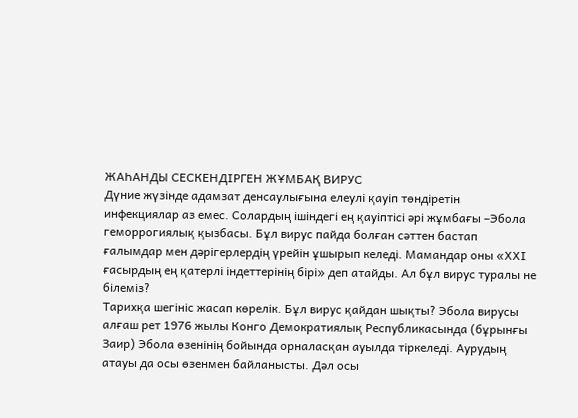ЖАҺАНДЫ СЕСКЕНДІРГЕН ЖҰМБАҚ ВИРУС
Дүние жүзінде адамзат денсаулығына елеулі қауіп төндіретін инфекциялар аз емес. Солардың ішіндегі ең қауіптісі әрі жұмбағы –Эбола геморрогиялық қызбасы. Бұл вирус пайда болған сәттен бастап ғалымдар мен дәрігерлердің үрейін ұшырып келеді. Мамандар оны «ХХI ғасырдың ең қатерлі індеттерінің бірі» деп атайды. Ал бұл вирус туралы не білеміз?
Тарихқа шегініс жасап көрелік. Бұл вирус қайдан шықты? Эбола вирусы алғаш рет 1976 жылы Конго Демократиялық Республикасында (бұрынғы Заир) Эбола өзенінің бойында орналасқан ауылда тіркеледі. Аурудың атауы да осы өзенмен байланысты. Дәл осы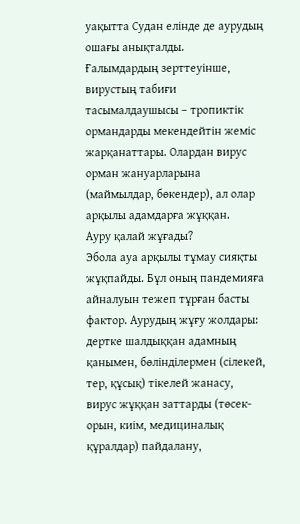уақытта Судан елінде де аурудың ошағы анықталды.
Ғалымдардың зерттеуінше, вирустың табиғи тасымалдаушысы – тропиктік ормандарды мекендейтін жеміс жарқанаттары. Олардан вирус орман жануарларына (маймылдар, бөкендер), ал олар арқылы адамдарға жұққан.
Ауру қалай жұғады?
Эбола ауа арқылы тұмау сияқты жұқпайды. Бұл оның пандемияға айналуын тежеп тұрған басты фактор. Аурудың жұғу жолдары: дертке шалдыққан адамның қанымен, бөлінділермен (сілекей, тер, құсық) тікелей жанасу, вирус жұққан заттарды (төсек-орын, киім, медициналық құралдар) пайдалану,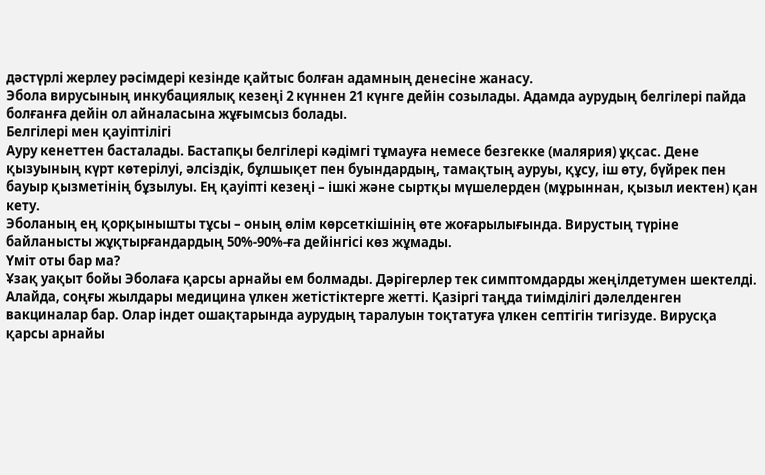дәстүрлі жерлеу рәсімдері кезінде қайтыс болған адамның денесіне жанасу.
Эбола вирусының инкубациялық кезеңі 2 күннен 21 күнге дейін созылады. Адамда аурудың белгілері пайда болғанға дейін ол айналасына жұғымсыз болады.
Белгілері мен қауіптілігі
Ауру кенеттен басталады. Бастапқы белгілері кәдімгі тұмауға немесе безгекке (малярия) ұқсас. Дене қызуының күрт көтерілуі, әлсіздік, бұлшықет пен буындардың, тамақтың ауруы, құсу, іш өту, бүйрек пен бауыр қызметінің бұзылуы. Ең қауіпті кезеңі – ішкі және сыртқы мүшелерден (мұрыннан, қызыл иектен) қан кету.
Эболаның ең қорқынышты тұсы – оның өлім көрсеткішінің өте жоғарылығында. Вирустың түріне байланысты жұқтырғандардың 50%-90%-ға дейінгісі көз жұмады.
Үміт оты бар ма?
Ұзақ уақыт бойы Эболаға қарсы арнайы ем болмады. Дәрігерлер тек симптомдарды жеңілдетумен шектелді. Алайда, соңғы жылдары медицина үлкен жетістіктерге жетті. Қазіргі таңда тиімділігі дәлелденген вакциналар бар. Олар індет ошақтарында аурудың таралуын тоқтатуға үлкен септігін тигізуде. Вирусқа қарсы арнайы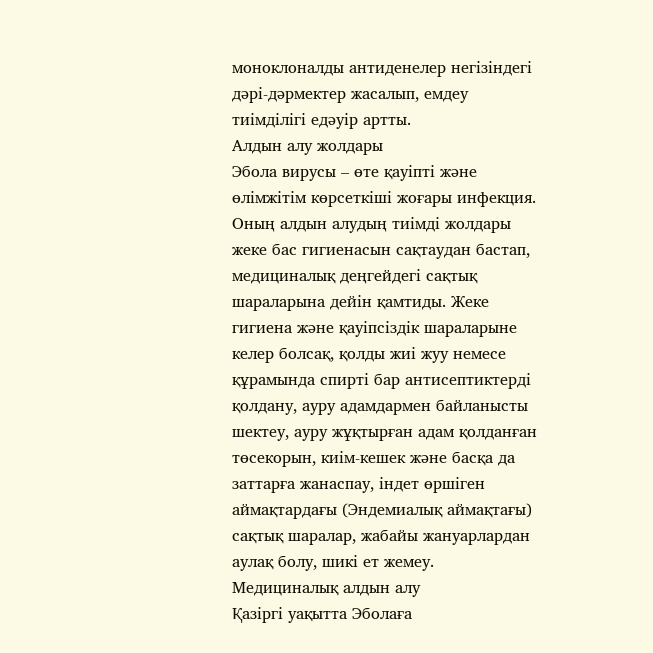моноклоналды антиденелер негізіндегі дәрі-дәрмектер жасалып, емдеу тиімділігі едәуір артты.
Алдын алу жолдары
Эбола вирусы – өте қауіпті және өлімжітім көрсеткіші жоғары инфекция. Оның алдын алудың тиімді жолдары жеке бас гигиенасын сақтаудан бастап, медициналық деңгейдегі сақтық шараларына дейін қамтиды. Жеке гигиена және қауіпсіздік шараларыне келер болсақ, қолды жиі жуу немесе құрамында спирті бар антисептиктерді қолдану, ауру адамдармен байланысты шектеу, ауру жұқтырған адам қолданған төсекорын, киім-кешек және басқа да заттарға жанаспау, індет өршіген аймақтардағы (Эндемиалық аймақтағы) сақтық шаралар, жабайы жануарлардан аулақ болу, шикі ет жемеу.
Медициналық алдын алу
Қазіргі уақытта Эболаға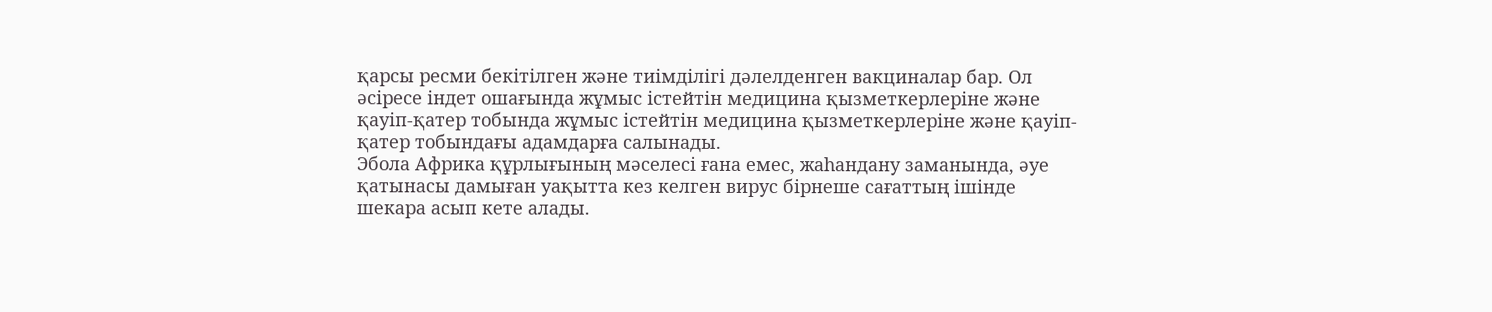қарсы ресми бекітілген және тиімділігі дәлелденген вакциналар бар. Ол әсіресе індет ошағында жұмыс істейтін медицина қызметкерлеріне және қауіп-қатер тобында жұмыс істейтін медицина қызметкерлеріне және қауіп-қатер тобындағы адамдарға салынады.
Эбола Африка құрлығының мәселесі ғана емес, жаһандану заманында, әуе қатынасы дамыған уақытта кез келген вирус бірнеше сағаттың ішінде шекара асып кете алады.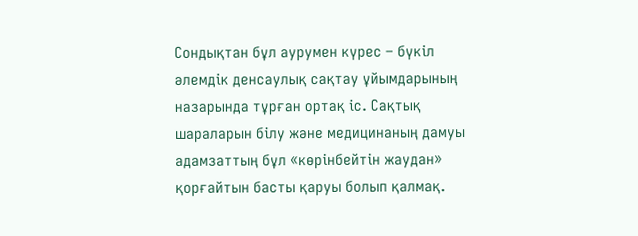Сондықтан бұл аурумен күрес – бүкіл әлемдік денсаулық сақтау ұйымдарының назарында тұрған ортақ іс. Сақтық шараларын білу және медицинаның дамуы адамзаттың бұл «көрінбейтін жаудан» қорғайтын басты қаруы болып қалмақ.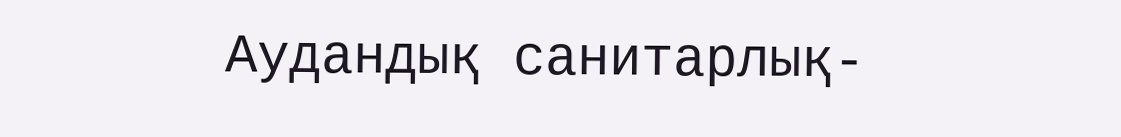Аудандық санитарлық-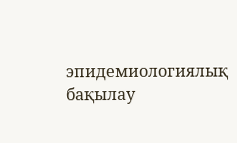эпидемиологиялық
бақылау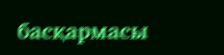басқармасы